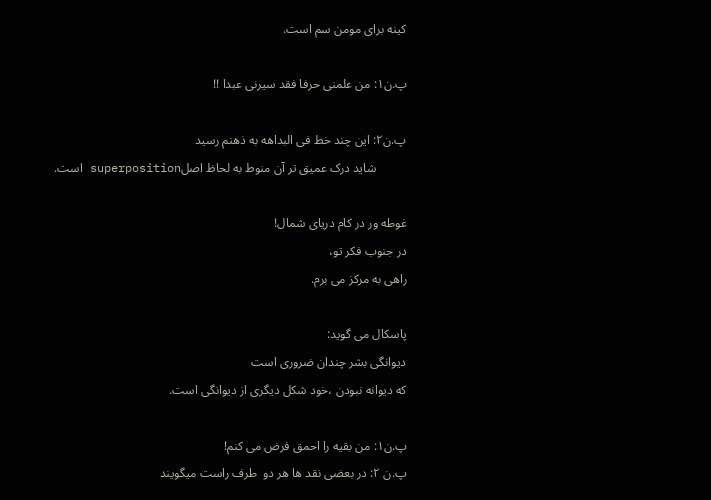کینه برای مومن سم است.

پ.ن۱: من علمنی حرفا فقد سیرنی عبدا !!

پ.ن۲: این چند خط فی البداهه به ذهنم رسید
          شاید درک عمیق تر آن منوط به لحاظ اصلsuperposition است.

غوطه ور در کام دریای شمال!
در جنوب فکر تو،
راهی به مرکز می برم.

پاسکال می گوید:
دیوانگی بشر چندان ضروری است
که دیوانه نبودن ،خود شکل دیگری از دیوانگی است.

پ.ن۱: من بقیه را احمق فرض می کنم!
پ.ن ۲: در بعضی نقد ها هر دو  طرف راست میگویند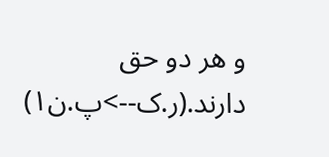و هر دو حق دارند.(ر.ک-->پ.ن۱)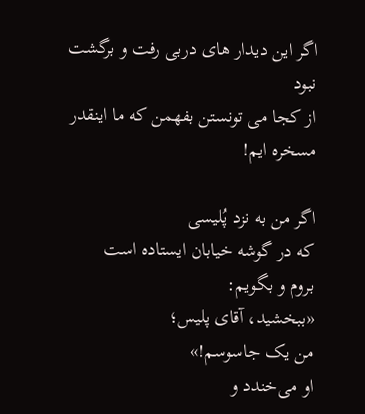اگر این دیدار های دربی رفت و برگشت نبود
از کجا می تونستن بفهمن که ما اینقدر مسخره ایم!

اگر من به نزد پُلیسی
که در گوشه خیابان ایستاده است
بروم و بگویم:
«ببخشید، آقای پلیس؛
من یک جاسوسم!»
او می‌خندد و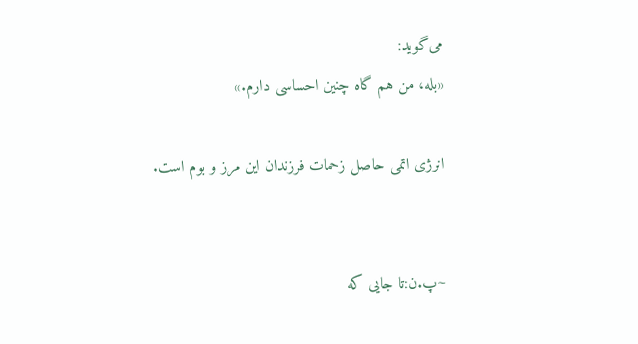می‌گوید:
«بله، من هم گاه چنین احساسی دارم.»

انرژی اتمی حاصل زحمات فرزندان این مرز و بوم است.


~پ.ن:تا جایی که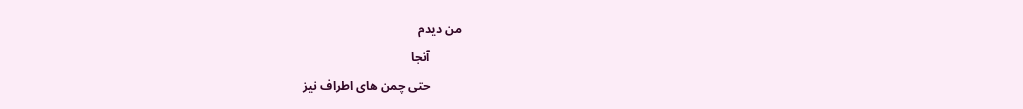من دیدم
          آنجا
          حتی چمن های اطراف نیز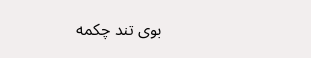بوی تند چکمه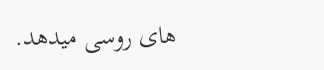های روسی میدهد.